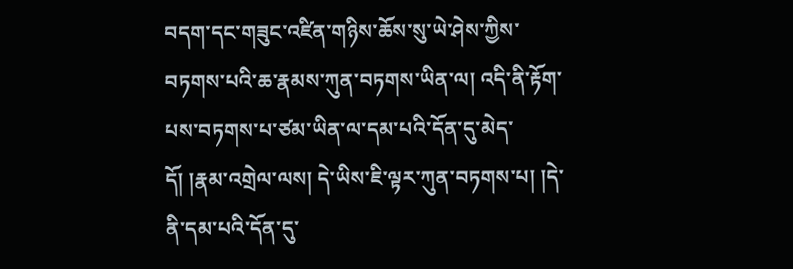བདག་དང་གཟུང་འཛིན་གཉིས་ཆོས་སུ་ཡེ་ཤེས་ཀྱིས་བཏགས་པའི་ཆ་རྣམས་ཀུན་བཏགས་ཡིན་ལ། འདི་ནི་རྟོག་པས་བཏགས་པ་ཙམ་ཡིན་ལ་དམ་པའི་དོན་དུ་མེད་དོ། །རྣམ་འགྲེལ་ལས། དེ་ཡིས་ཇི་ལྟར་ཀུན་བཏགས་པ། །དེ་ནི་དམ་པའི་དོན་དུ་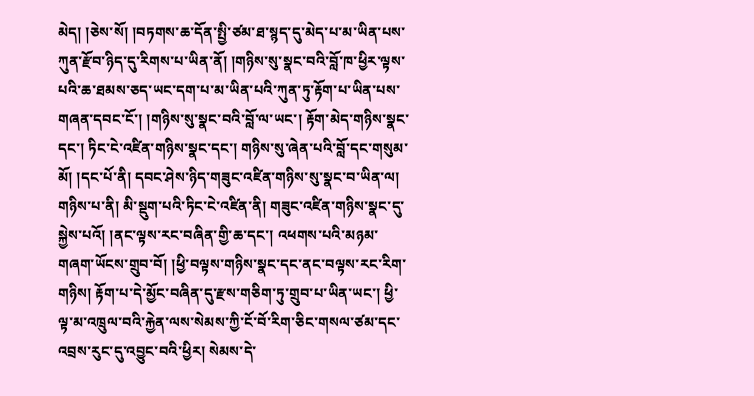མེད། །ཅེས་སོ། །བཏགས་ཆ་དོན་སྤྱི་ཙམ་ཐ་སྙད་དུ་མེད་པ་མ་ཡིན་པས་ཀུན་རྫོབ་ཉིད་དུ་རིགས་པ་ཡིན་ནོ། །གཉིས་སུ་སྣང་བའི་བློ་ཁ་ཕྱིར་ལྟས་པའི་ཆ་ཐམས་ཅད་ཡང་དག་པ་མ་ཡིན་པའི་ཀུན་ཏུ་རྟོག་པ་ཡིན་པས་གཞན་དབང་ངོ་། །གཉིས་སུ་སྣང་བའི་བློ་ལ་ཡང་། རྟོག་མེད་གཉིས་སྣང་དང་། ཏིང་ངེ་འཛིན་གཉིས་སྣང་དང་། གཉིས་སུ་ཞེན་པའི་བློ་དང་གསུམ་མོ། །དང་པོ་ནི། དབང་ཤེས་ཉིད་གཟུང་འཛིན་གཉིས་སུ་སྣང་བ་ཡིན་ལ། གཉིས་པ་ནི། མི་སྡུག་པའི་ཏིང་ངེ་འཛིན་ནི། གཟུང་འཛིན་གཉིས་སྣང་དུ་སྐྱེས་པའོ། །ནང་ལྟས་རང་བཞིན་གྱི་ཆ་དང་། འཕགས་པའི་མཉམ་གཞག་ཡོངས་གྲུབ་བོ། །ཕྱི་བལྟས་གཉིས་སྣང་དང་ནང་བལྟས་རང་རིག་གཉིས། རྟོག་པ་དེ་མྱོང་བཞིན་དུ་རྫས་གཅིག་ཏུ་གྲུབ་པ་ཡིན་ཡང་། ཕྱི་ལྟ་མ་འཁྲུལ་བའི་རྐྱེན་ལས་སེམས་ཀྱི་ངོ་བོ་རིག་ཅིང་གསལ་ཙམ་དང་འབྲས་རུང་དུ་འབྱུང་བའི་ཕྱིར། སེམས་དེ་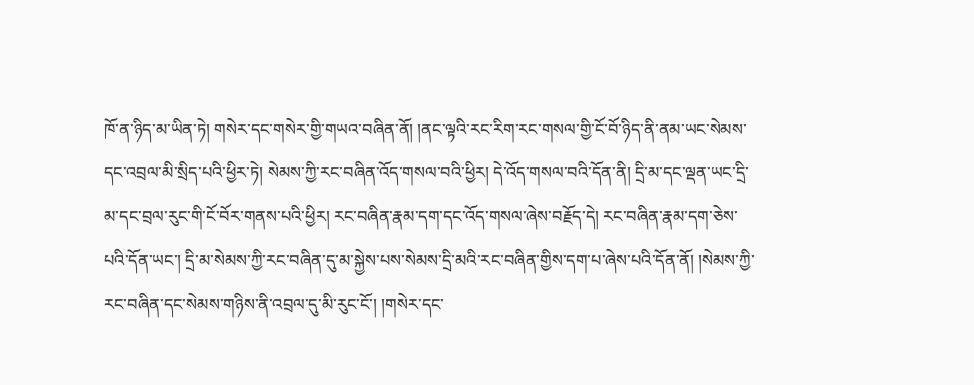ཁོ་ན་ཉིད་མ་ཡིན་ཏེ། གསེར་དང་གསེར་གྱི་གཡའ་བཞིན་ནོ། །ནང་ལྟའི་རང་རིག་རང་གསལ་གྱི་ངོ་བོ་ཉིད་ནི་ནམ་ཡང་སེམས་དང་འབྲལ་མི་སྲིད་པའི་ཕྱིར་ཏེ། སེམས་ཀྱི་རང་བཞིན་འོད་གསལ་བའི་ཕྱིར། དེ་འོད་གསལ་བའི་དོན་ནི། དྲི་མ་དང་ལྡན་ཡང་དྲི་མ་དང་བྲལ་རུང་གི་ངོ་བོར་གནས་པའི་ཕྱིར། རང་བཞིན་རྣམ་དག་དང་འོད་གསལ་ཞེས་བརྗོད་དེ། རང་བཞིན་རྣམ་དག་ཅེས་པའི་དོན་ཡང་། དྲི་མ་སེམས་ཀྱི་རང་བཞིན་དུ་མ་སྐྱེས་པས་སེམས་དྲི་མའི་རང་བཞིན་གྱིས་དག་པ་ཞེས་པའི་དོན་ནོ། །སེམས་ཀྱི་རང་བཞིན་དང་སེམས་གཉིས་ནི་འབྲལ་དུ་མི་རུང་ངོ་། །གསེར་དང་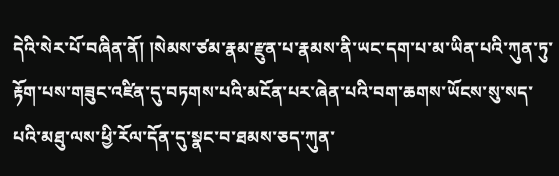དེའི་སེར་པོ་བཞིན་ནོ། །སེམས་ཙམ་རྣམ་རྫུན་པ་རྣམས་ནི་ཡང་དག་པ་མ་ཡིན་པའི་ཀུན་ཏུ་རྟོག་པས་གཟུང་འཛིན་དུ་བཏགས་པའི་མངོན་པར་ཞེན་པའི་བག་ཆགས་ཡོངས་སུ་སད་པའི་མཐུ་ལས་ཕྱི་རོལ་དོན་དུ་སྣང་བ་ཐམས་ཅད་ཀུན་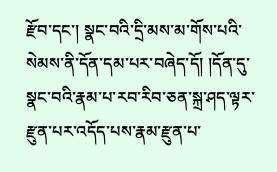རྫོབ་དང་། སྣང་བའི་དྲི་མས་མ་གོས་པའི་སེམས་ནི་དོན་དམ་པར་བཞེད་དོ། །དོན་དུ་སྣང་བའི་རྣམ་པ་རབ་རིབ་ཅན་སྐྲ་ཤད་ལྟར་རྫུན་པར་འདོད་པས་རྣམ་རྫུན་པ་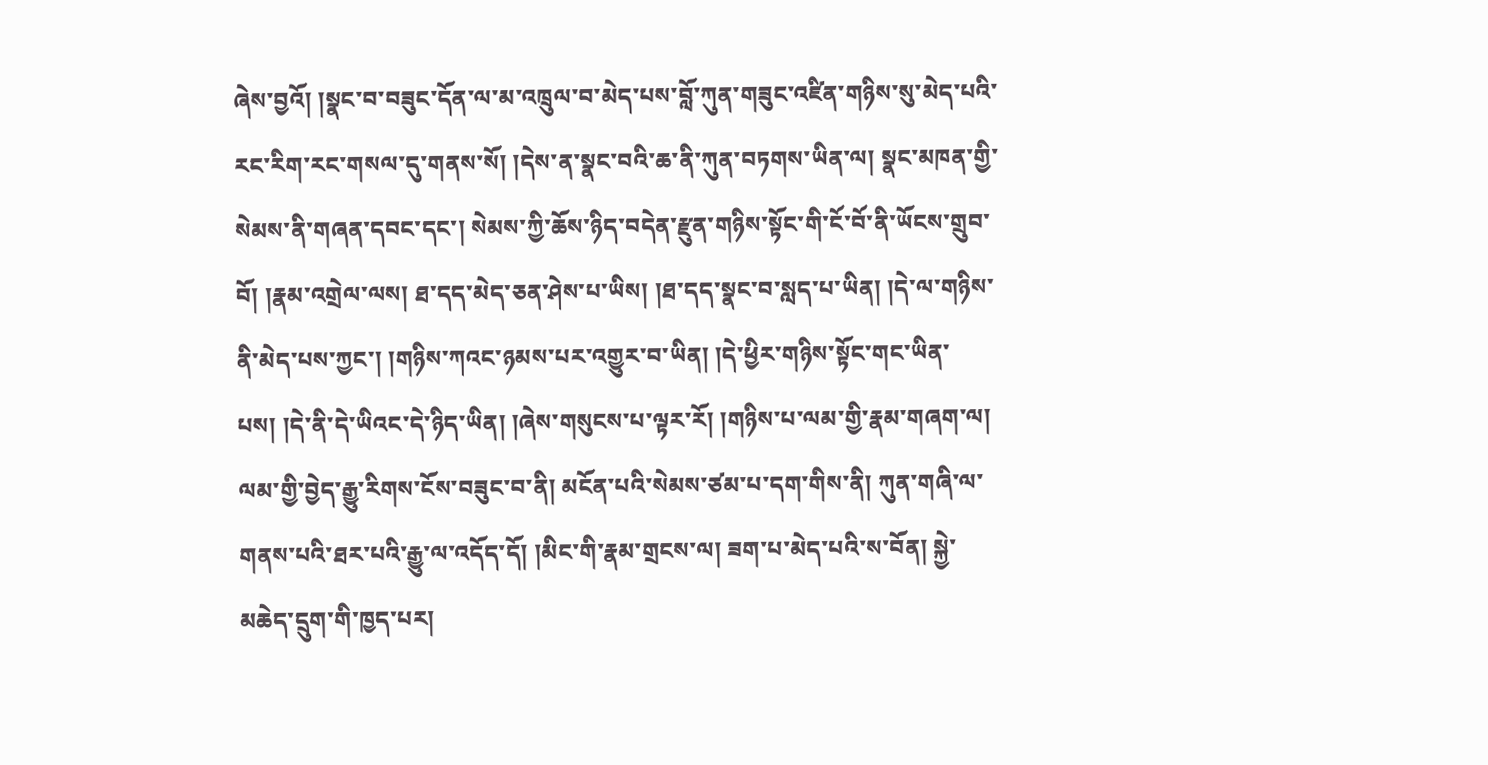ཞེས་བྱའོ། །སྣང་བ་བཟུང་དོན་ལ་མ་འཁྲུལ་བ་མེད་པས་བློ་ཀུན་གཟུང་འཛིན་གཉིས་སུ་མེད་པའི་རང་རིག་རང་གསལ་དུ་གནས་སོ། །དེས་ན་སྣང་བའི་ཆ་ནི་ཀུན་བཏགས་ཡིན་ལ། སྣང་མཁན་གྱི་སེམས་ནི་གཞན་དབང་དང་། སེམས་ཀྱི་ཆོས་ཉིད་བདེན་རྫུན་གཉིས་སྟོང་གི་ངོ་བོ་ནི་ཡོངས་གྲུབ་བོ། །རྣམ་འགྲེལ་ལས། ཐ་དད་མེད་ཅན་ཤེས་པ་ཡིས། །ཐ་དད་སྣང་བ་སླད་པ་ཡིན། །དེ་ལ་གཉིས་ནི་མེད་པས་ཀྱང་། །གཉིས་ཀའང་ཉམས་པར་འགྱུར་བ་ཡིན། །དེ་ཕྱིར་གཉིས་སྟོང་གང་ཡིན་པས། །དེ་ནི་དེ་ཡིའང་དེ་ཉིད་ཡིན། །ཞེས་གསུངས་པ་ལྟར་རོ། །གཉིས་པ་ལམ་གྱི་རྣམ་གཞག་ལ། ལམ་གྱི་བྱེད་རྒྱུ་རིགས་ངོས་བཟུང་བ་ནི། མངོན་པའི་སེམས་ཙམ་པ་དག་གིས་ནི། ཀུན་གཞི་ལ་གནས་པའི་ཐར་པའི་རྒྱུ་ལ་འདོད་དོ། །མིང་གི་རྣམ་གྲངས་ལ། ཟག་པ་མེད་པའི་ས་བོན། སྐྱེ་མཆེད་དྲུག་གི་ཁྱད་པར།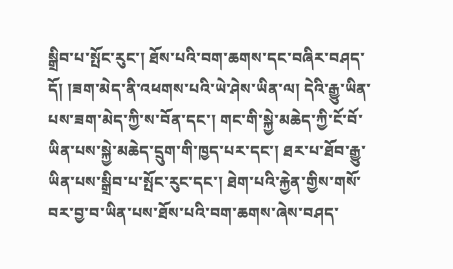སྒྲིབ་པ་སྤོང་རུང་། ཐོས་པའི་བག་ཆགས་དང་བཞིར་བཤད་དོ། །ཟག་མེད་ནི་འཕགས་པའི་ཡེ་ཤེས་ཡིན་ལ། དེའི་རྒྱུ་ཡིན་པས་ཟག་མེད་ཀྱི་ས་བོན་དང་། གང་གི་སྐྱེ་མཆེད་ཀྱི་ངོ་བོ་ཡིན་པས་སྐྱེ་མཆེད་དྲུག་གི་ཁྱད་པར་དང་། ཐར་པ་ཐོབ་རྒྱུ་ཡིན་པས་སྒྲིབ་པ་སྤོང་རུང་དང་། ཐེག་པའི་རྐྱེན་གྱིས་གསོ་བར་བྱ་བ་ཡིན་པས་ཐོས་པའི་བག་ཆགས་ཞེས་བཤད་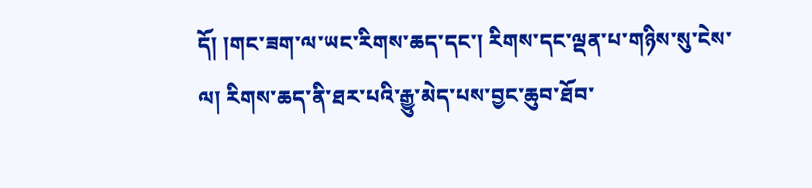དོ། །གང་ཟག་ལ་ཡང་རིགས་ཆད་དང་། རིགས་དང་ལྡན་པ་གཉིས་སུ་ངེས་ལ། རིགས་ཆད་ནི་ཐར་པའི་རྒྱུ་མེད་པས་བྱང་ཆུབ་ཐོབ་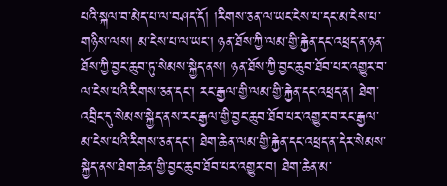པའི་སྐལ་བ་མེད་པ་ལ་བཤད་དོ། །རིགས་ཅན་ལ་ཡང་ངེས་པ་དང་མ་ངེས་པ་གཉིས་ལས། མ་ངེས་པ་ལ་ཡང་། ཉན་ཐོས་ཀྱི་ལམ་གྱི་རྐྱེན་དང་འཕྲད་ན་ཉན་ཐོས་ཀྱི་བྱང་ཆུབ་ཏུ་སེམས་སྐྱེད་ནས། ཉན་ཐོས་ཀྱི་བྱང་ཆུབ་ཐོབ་པར་འགྱུར་བ་ལ་ངེས་པའི་རིགས་ཅན་དང་། རང་རྒྱལ་གྱི་ལམ་གྱི་རྐྱེན་དང་འཕྲད་ན། ཐེག་འབྲིང་དུ་སེམས་སྐྱེད་ནས་རང་རྒྱལ་གྱི་བྱང་ཆུབ་ཐོབ་པར་འགྱུར་བ་རང་རྒྱལ་མ་ངེས་པའི་རིགས་ཅན་དང་། ཐེག་ཆེན་ལམ་གྱི་རྐྱེན་དང་འཕྲད་ན་དེར་སེམས་སྐྱེད་ནས་ཐེག་ཆེན་གྱི་བྱང་ཆུབ་ཐོབ་པར་འགྱུར་བ། ཐེག་ཆེན་མ་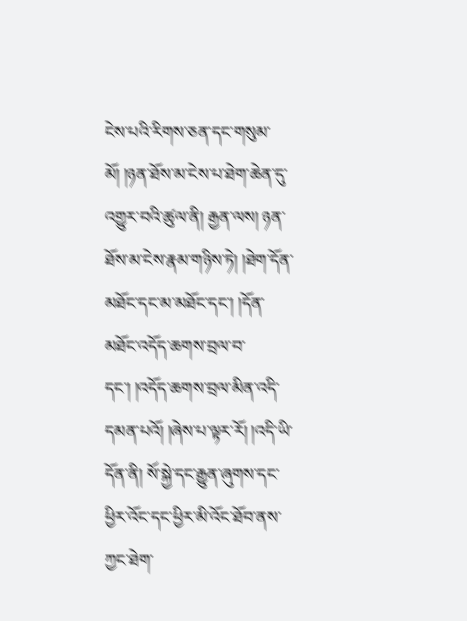ངེས་པའི་རིགས་ཅན་དང་གསུམ་མོ། །ཉན་ཐོས་མ་ངེས་པ་ཐེག་ཆེན་དུ་འགྱུར་བའི་ཚུལ་ནི། རྒྱན་ལས། ཉན་ཐོས་མ་ངེས་རྣམ་གཉིས་ཏེ། །ཐེག་དོན་མཐོང་དང་མ་མཐོང་དང་། །དོན་མཐོང་འདོད་ཆགས་བྲལ་བ་དང་། །འདོད་ཆགས་བྲལ་མིན་འདི་དམན་པའོ། །ཞེས་པ་ལྟར་རོ། །འདི་ཡི་དོན་ནི། སོ་སྐྱེ་དང་རྒྱུན་ཞུགས་དང་ཕྱིར་འོང་དང་ཕྱིར་མི་འོང་ཐོབ་ནས་ཀྱང་ཐེག་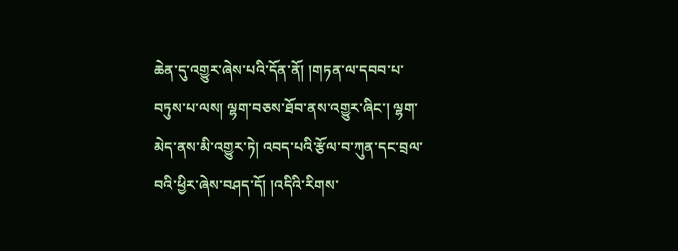ཆེན་དུ་འགྱུར་ཞེས་པའི་དོན་ནོ། །གཏན་ལ་དབབ་པ་བཏུས་པ་ལས། ལྷག་བཅས་ཐོབ་ནས་འགྱུར་ཞིང་། ལྷག་མེད་ནས་མི་འགྱུར་ཏེ། འབད་པའི་རྩོལ་བ་ཀུན་དང་བྲལ་བའི་ཕྱིར་ཞེས་བཤད་དོ། །འདིའི་རིགས་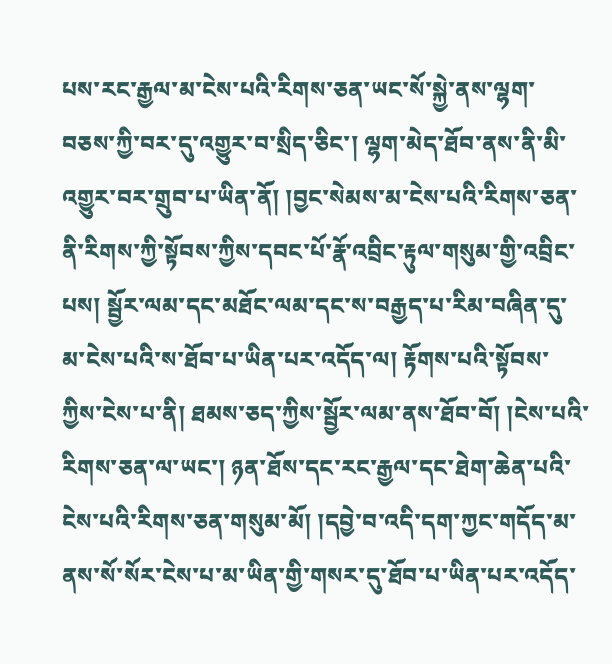པས་རང་རྒྱལ་མ་ངེས་པའི་རིགས་ཅན་ཡང་སོ་སྐྱེ་ནས་ལྷག་བཅས་ཀྱི་བར་དུ་འགྱུར་བ་སྲིད་ཅིང་། ལྷག་མེད་ཐོབ་ནས་ནི་མི་འགྱུར་བར་གྲུབ་པ་ཡིན་ནོ། །བྱང་སེམས་མ་ངེས་པའི་རིགས་ཅན་ནི་རིགས་ཀྱི་སྟོབས་ཀྱིས་དབང་པོ་རྣོ་འབྲིང་རྟུལ་གསུམ་གྱི་འབྲིང་པས། སྦྱོར་ལམ་དང་མཐོང་ལམ་དང་ས་བརྒྱད་པ་རིམ་བཞིན་དུ་མ་ངེས་པའི་ས་ཐོབ་པ་ཡིན་པར་འདོད་ལ། རྟོགས་པའི་སྟོབས་ཀྱིས་ངེས་པ་ནི། ཐམས་ཅད་ཀྱིས་སྦྱོར་ལམ་ནས་ཐོབ་བོ། །ངེས་པའི་རིགས་ཅན་ལ་ཡང་། ཉན་ཐོས་དང་རང་རྒྱལ་དང་ཐེག་ཆེན་པའི་ངེས་པའི་རིགས་ཅན་གསུམ་མོ། །དབྱེ་བ་འདི་དག་ཀྱང་གདོད་མ་ནས་སོ་སོར་ངེས་པ་མ་ཡིན་གྱི་གསར་དུ་ཐོབ་པ་ཡིན་པར་འདོད་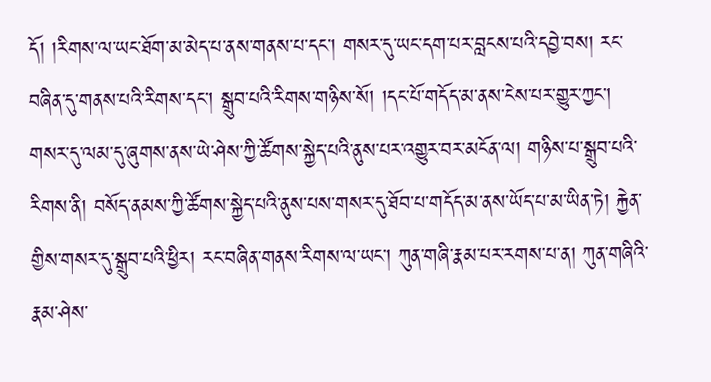དོ། །རིགས་ལ་ཡང་ཐོག་མ་མེད་པ་ནས་གནས་པ་དང་། གསར་དུ་ཡང་དག་པར་བླངས་པའི་དབྱེ་བས། རང་བཞིན་དུ་གནས་པའི་རིགས་དང་། སྒྲུབ་པའི་རིགས་གཉིས་སོ། །དང་པོ་གདོད་མ་ནས་ངེས་པར་གྱུར་ཀྱང་། གསར་དུ་ལམ་དུ་ཞུགས་ནས་ཡེ་ཤེས་ཀྱི་ཚོགས་སྐྱེད་པའི་ནུས་པར་འགྱུར་བར་མངོན་ལ། གཉིས་པ་སྒྲུབ་པའི་རིགས་ནི། བསོད་ནམས་ཀྱི་ཚོགས་སྐྱེད་པའི་ནུས་པས་གསར་དུ་ཐོབ་པ་གདོད་མ་ནས་ཡོད་པ་མ་ཡིན་ཏེ། རྐྱེན་གྱིས་གསར་དུ་སྒྲུབ་པའི་ཕྱིར། རང་བཞིན་གནས་རིགས་ལ་ཡང་། ཀུན་གཞི་རྣམ་པར་རགས་པ་ན། ཀུན་གཞིའི་རྣམ་ཤེས་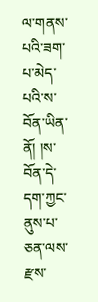ལ་གནས་པའི་ཟག་པ་མེད་པའི་ས་བོན་ཡིན་ནོ། །ས་བོན་དེ་དག་ཀྱང་ནུས་པ་ཅན་ལས་རྫས་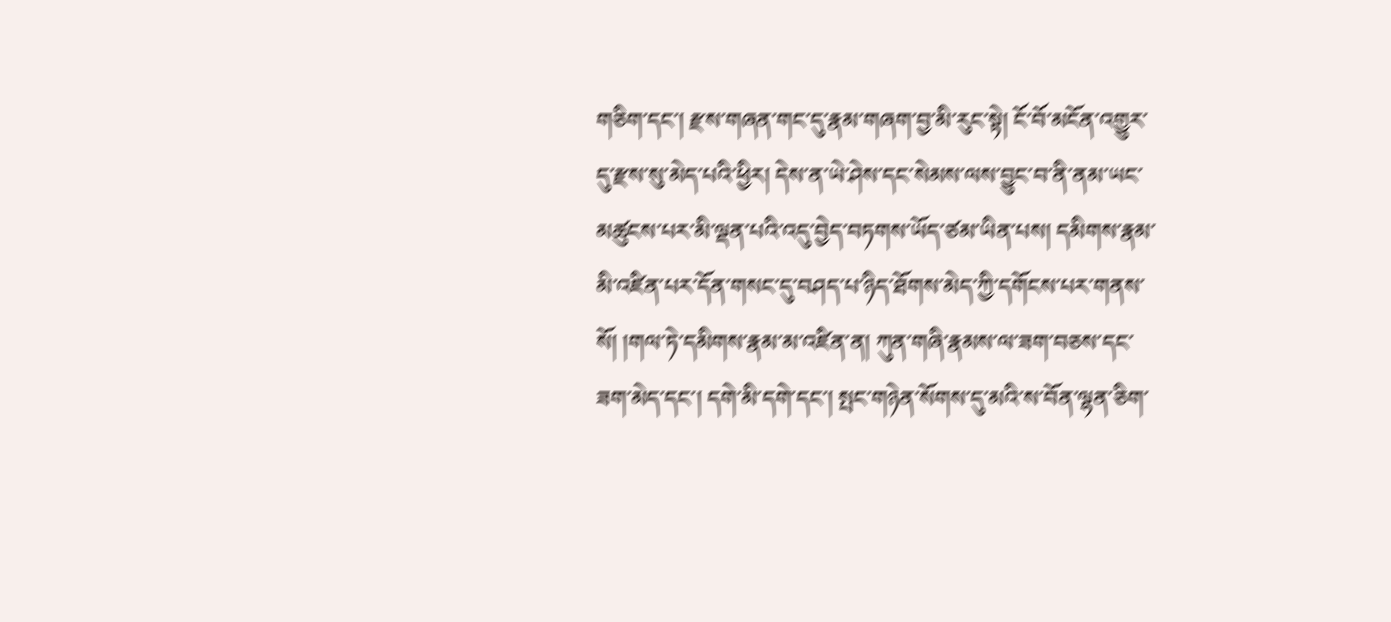གཅིག་དང་། རྫས་གཞན་གང་དུ་རྣམ་གཞག་བྱ་མི་རུང་སྟེ། ངོ་བོ་མངོན་འགྱུར་དུ་རྫས་སུ་མེད་པའི་ཕྱིར། དེས་ན་ཡེ་ཤེས་དང་སེམས་ལས་བྱུང་བ་ནི་ནམ་ཡང་མཚུངས་པར་མི་ལྡན་པའི་འདུ་བྱེད་བཏགས་ཡོད་ཙམ་ཡིན་པས། དམིགས་རྣམ་མི་འཛིན་པར་དོན་གསང་དུ་བཤད་པ་ཉིད་ཐོགས་མེད་ཀྱི་དགོངས་པར་གནས་སོ། །གལ་ཏེ་དམིགས་རྣམ་མ་འཛིན་ན། ཀུན་གཞི་རྣམས་ལ་ཟག་བཅས་དང་ཟག་མེད་དང་། དགེ་མི་དགེ་དང་། སྤང་གཉེན་སོགས་དུ་མའི་ས་བོན་ལྷན་ཅིག་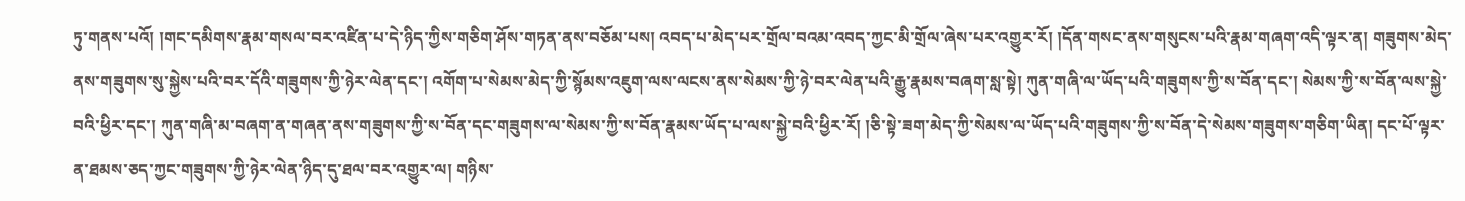ཏུ་གནས་པའོ། །གང་དམིགས་རྣམ་གསལ་བར་འཛིན་པ་དེ་ཉིད་ཀྱིས་གཅིག་ཤོས་གཏན་ནས་བཅོམ་པས། འབད་པ་མེད་པར་གྲོལ་བའམ་འབད་ཀྱང་མི་གྲོལ་ཞེས་པར་འགྱུར་རོ། །དོན་གསང་ནས་གསུངས་པའི་རྣམ་གཞག་འདི་ལྟར་ན། གཟུགས་མེད་ནས་གཟུགས་སུ་སྐྱེས་པའི་བར་དོའི་གཟུགས་ཀྱི་ཉེར་ལེན་དང་། འགོག་པ་སེམས་མེད་ཀྱི་སྙོམས་འཇུག་ལས་ལངས་ནས་སེམས་ཀྱི་ཉེ་བར་ལེན་པའི་རྒྱུ་རྣམས་བཞག་སླ་སྟེ། ཀུན་གཞི་ལ་ཡོད་པའི་གཟུགས་ཀྱི་ས་བོན་དང་། སེམས་ཀྱི་ས་བོན་ལས་སྐྱེ་བའི་ཕྱིར་དང་། ཀུན་གཞི་མ་བཞག་ན་གཞན་ནས་གཟུགས་ཀྱི་ས་བོན་དང་གཟུགས་ལ་སེམས་ཀྱི་ས་བོན་རྣམས་ཡོད་པ་ལས་སྐྱེ་བའི་ཕྱིར་རོ། །ཅི་སྟེ་ཟག་མེད་ཀྱི་སེམས་ལ་ཡོད་པའི་གཟུགས་ཀྱི་ས་བོན་དེ་སེམས་གཟུགས་གཅིག་ཡིན། དང་པོ་ལྟར་ན་ཐམས་ཅད་ཀྱང་གཟུགས་ཀྱི་ཉེར་ལེན་ཉིད་དུ་ཐལ་བར་འགྱུར་ལ། གཉིས་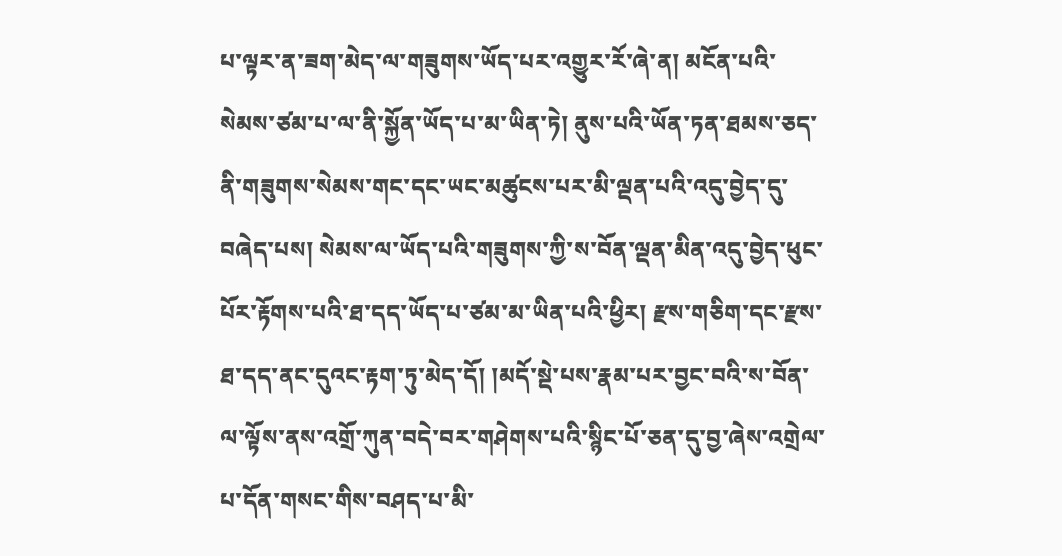པ་ལྟར་ན་ཟག་མེད་ལ་གཟུགས་ཡོད་པར་འགྱུར་རོ་ཞེ་ན། མངོན་པའི་སེམས་ཙམ་པ་ལ་ནི་སྐྱོན་ཡོད་པ་མ་ཡིན་ཏེ། ནུས་པའི་ཡོན་ཏན་ཐམས་ཅད་ནི་གཟུགས་སེམས་གང་དང་ཡང་མཚུངས་པར་མི་ལྡན་པའི་འདུ་བྱེད་དུ་བཞེད་པས། སེམས་ལ་ཡོད་པའི་གཟུགས་ཀྱི་ས་བོན་ལྡན་མིན་འདུ་བྱེད་ཕུང་པོར་རྟོགས་པའི་ཐ་དད་ཡོད་པ་ཙམ་མ་ཡིན་པའི་ཕྱིར། རྫས་གཅིག་དང་རྫས་ཐ་དད་ནང་དུའང་རྟག་ཏུ་མེད་དོ། །མདོ་སྡེ་པས་རྣམ་པར་བྱང་བའི་ས་བོན་ལ་ལྟོས་ནས་འགྲོ་ཀུན་བདེ་བར་གཤེགས་པའི་སྙིང་པོ་ཅན་དུ་བྱ་ཞེས་འགྲེལ་པ་དོན་གསང་གིས་བཤད་པ་མི་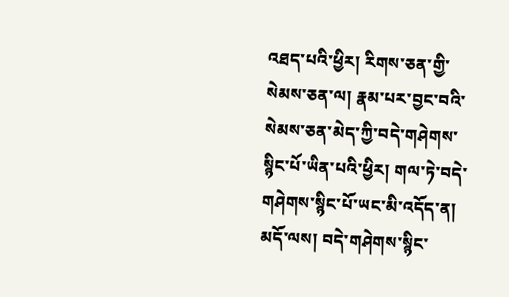འཐད་པའི་ཕྱིར། རིགས་ཅན་གྱི་སེམས་ཅན་ལ། རྣམ་པར་བྱང་བའི་སེམས་ཅན་མེད་ཀྱི་བདེ་གཤེགས་སྙིང་པོ་ཡིན་པའི་ཕྱིར། གལ་ཏེ་བདེ་གཤེགས་སྙིང་པོ་ཡང་མི་འདོད་ན། མདོ་ལས། བདེ་གཤེགས་སྙིང་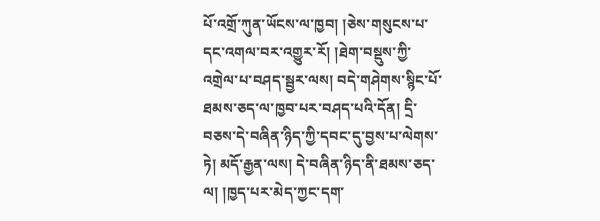པོ་འགྲོ་ཀུན་ཡོངས་ལ་ཁྱབ། །ཅེས་གསུངས་པ་དང་འགལ་བར་འགྱུར་རོ། །ཐེག་བསྡུས་ཀྱི་འགྲེལ་པ་བཤད་སྦྱར་ལས། བདེ་གཤེགས་སྙིང་པོ་ཐམས་ཅད་ལ་ཁྱབ་པར་བཤད་པའི་དོན། དྲི་བཅས་དེ་བཞིན་ཉིད་ཀྱི་དབང་དུ་བྱས་པ་ལེགས་ཏེ། མདོ་རྒྱན་ལས། དེ་བཞིན་ཉིད་ནི་ཐམས་ཅད་ལ། །ཁྱད་པར་མེད་ཀྱང་དག་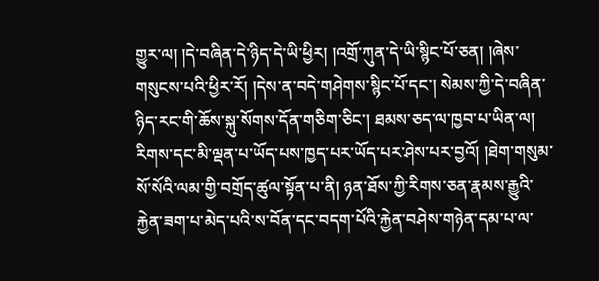གྱུར་ལ། །དེ་བཞིན་དེ་ཉིད་དེ་ཡི་ཕྱིར། །འགྲོ་ཀུན་དེ་ཡི་སྙིང་པོ་ཅན། །ཞེས་གསུངས་པའི་ཕྱིར་རོ། །དེས་ན་བདེ་གཤེགས་སྙིང་པོ་དང་། སེམས་ཀྱི་དེ་བཞིན་ཉིད་རང་གི་ཆོས་སྐུ་སོགས་དོན་གཅིག་ཅིང་། ཐམས་ཅད་ལ་ཁྱབ་པ་ཡིན་ལ། རིགས་དང་མི་ལྡན་པ་ཡོད་པས་ཁྱད་པར་ཡོད་པར་ཤེས་པར་བྱའོ། །ཐེག་གསུམ་སོ་སོའི་ལམ་གྱི་བགྲོད་ཚུལ་སྟོན་པ་ནི། ཉན་ཐོས་ཀྱི་རིགས་ཅན་རྣམས་རྒྱུའི་རྐྱེན་ཟག་པ་མེད་པའི་ས་བོན་དང་བདག་པོའི་རྐྱེན་བཤེས་གཉེན་དམ་པ་ལ་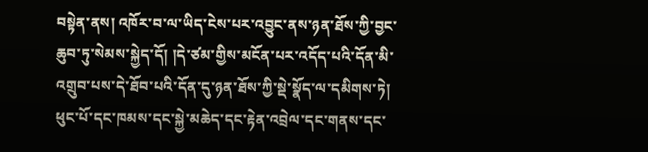བསྟེན་ནས། འཁོར་བ་ལ་ཡིད་ངེས་པར་འབྱུང་ནས་ཉན་ཐོས་ཀྱི་བྱང་ཆུབ་ཏུ་སེམས་སྐྱེད་དོ། །དེ་ཙམ་གྱིས་མངོན་པར་འདོད་པའི་དོན་མི་འགྲུབ་པས་དེ་ཐོབ་པའི་དོན་དུ་ཉན་ཐོས་ཀྱི་སྡེ་སྣོད་ལ་དམིགས་ཏེ། ཕུང་པོ་དང་ཁམས་དང་སྐྱེ་མཆེད་དང་རྟེན་འབྲེལ་དང་གནས་དང་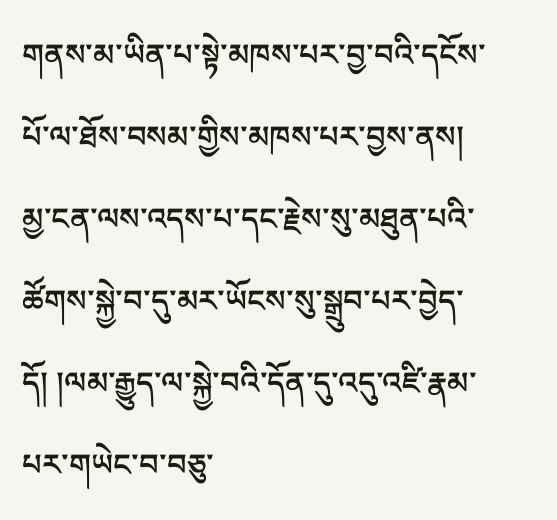གནས་མ་ཡིན་པ་སྟེ་མཁས་པར་བྱ་བའི་དངོས་པོ་ལ་ཐོས་བསམ་གྱིས་མཁས་པར་བྱས་ནས། མྱ་ངན་ལས་འདས་པ་དང་རྗེས་སུ་མཐུན་པའི་ཚོགས་སྐྱེ་བ་དུ་མར་ཡོངས་སུ་སྒྲུབ་པར་བྱེད་དོ། །ལམ་རྒྱུད་ལ་སྐྱེ་བའི་དོན་དུ་འདུ་འཛི་རྣམ་པར་གཡེང་བ་བཅུ་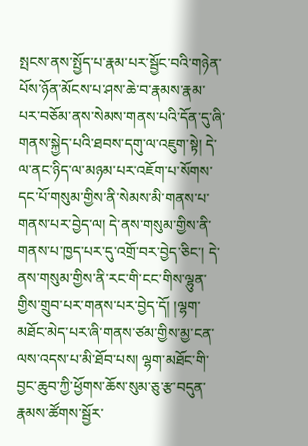སྤངས་ནས་སྤྱོད་པ་རྣམ་པར་སྦྱོང་བའི་གཉེན་པོས་ཉོན་མོངས་པ་ཤས་ཆེ་བ་རྣམས་རྣམ་པར་བཅོམ་ནས་སེམས་གནས་པའི་དོན་དུ་ཞི་གནས་སྐྱེད་པའི་ཐབས་དགུ་ལ་འཇུག་སྟེ། དེ་ལ་ནང་ཉིད་ལ་མཉམ་པར་འཇོག་པ་སོགས་དང་པོ་གསུམ་གྱིས་ནི་སེམས་མི་གནས་པ་གནས་པར་བྱེད་ལ། དེ་ནས་གསུམ་གྱིས་ནི་གནས་པ་ཁྱད་པར་དུ་འགྲོ་བར་བྱེད་ཅིང་། དེ་ནས་གསུམ་གྱིས་ནི་རང་གི་ངང་གིས་ལྷུན་གྱིས་གྲུབ་པར་གནས་པར་བྱེད་དོ། །ལྷག་མཐོང་མེད་པར་ཞི་གནས་ཙམ་གྱིས་མྱ་ངན་ལས་འདས་པ་མི་ཐོབ་པས། ལྷག་མཐོང་གི་བྱང་ཆུབ་ཀྱི་ཕྱོགས་ཆོས་སུམ་ཅུ་རྩ་བདུན་རྣམས་ཚོགས་སྦྱོར་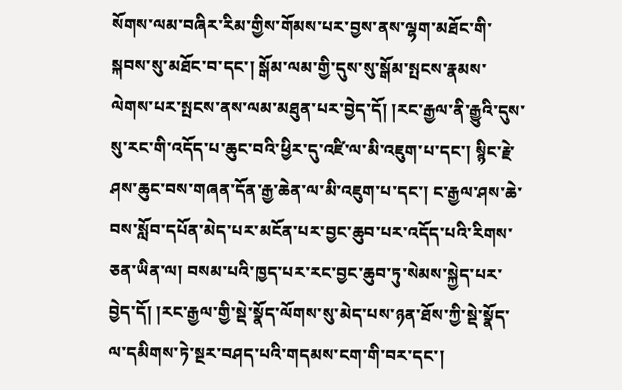སོགས་ལམ་བཞིར་རིམ་གྱིས་གོམས་པར་བྱས་ནས་ལྷག་མཐོང་གི་སྐབས་སུ་མཐོང་བ་དང་། སྒོམ་ལམ་གྱི་དུས་སུ་སྒོམ་སྤངས་རྣམས་ལེགས་པར་སྤངས་ནས་ལམ་མཐུན་པར་བྱེད་དོ། །རང་རྒྱལ་ནི་རྒྱུའི་དུས་སུ་རང་གི་འདོད་པ་ཆུང་བའི་ཕྱིར་དུ་འཛི་ལ་མི་འཇུག་པ་དང་། སྙིང་རྗེ་ཤས་ཆུང་བས་གཞན་དོན་རྒྱ་ཆེན་ལ་མི་འཇུག་པ་དང་། ང་རྒྱལ་ཤས་ཆེ་བས་སློབ་དཔོན་མེད་པར་མངོན་པར་བྱང་ཆུབ་པར་འདོད་པའི་རིགས་ཅན་ཡིན་ལ། བསམ་པའི་ཁྱད་པར་རང་བྱང་ཆུབ་ཏུ་སེམས་སྐྱེད་པར་བྱེད་དོ། །རང་རྒྱལ་གྱི་སྡེ་སྣོད་ལོགས་སུ་མེད་པས་ཉན་ཐོས་ཀྱི་སྡེ་སྣོད་ལ་དམིགས་ཏེ་སྔར་བཤད་པའི་གདམས་ངག་གི་བར་དང་།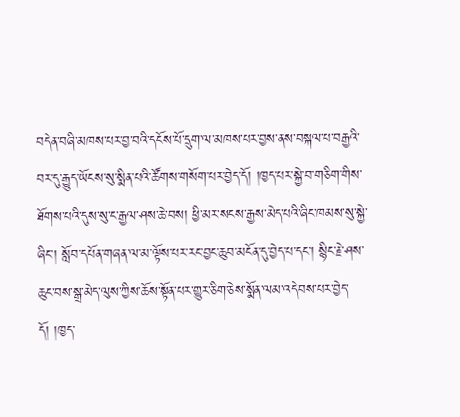བདེན་བཞི་མཁས་པར་བྱ་བའི་དངོས་པོ་དྲུག་ལ་མཁས་པར་བྱས་ནས་བསྐལ་པ་བརྒྱའི་བར་དུ་རྒྱུད་ཡོངས་སུ་སྨིན་པའི་ཚོགས་གསོག་པར་བྱེད་དོ། །ཁྱད་པར་སྐྱེ་བ་གཅིག་གིས་ཐོགས་པའི་དུས་སུ་ང་རྒྱལ་ཤས་ཆེ་བས། ཕྱི་མར་སངས་རྒྱས་མེད་པའི་ཞིང་ཁམས་སུ་སྐྱེ་ཞིང་། སློབ་དཔོན་གཞན་ལ་མ་ལྟོས་པར་རང་བྱང་ཆུབ་མངོན་དུ་བྱེད་པ་དང་། སྙིང་རྗེ་ཤས་ཆུང་བས་སྒྲ་མེད་ལུས་ཀྱིས་ཆོས་སྟོན་པར་གྱུར་ཅིག་ཅེས་སྨོན་ལམ་འདེབས་པར་བྱེད་དོ། །ཁྱད་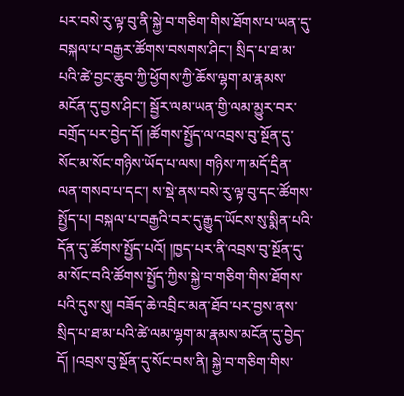པར་བསེ་རུ་ལྟ་བུ་ནི་སྐྱེ་བ་གཅིག་གིས་ཐོགས་པ་ཡན་དུ་བསྐལ་པ་བརྒྱར་ཚོགས་བསགས་ཤིང་། སྲིད་པ་ཐ་མ་པའི་ཚེ་བྱང་ཆུབ་ཀྱི་ཕྱོགས་ཀྱི་ཆོས་ལྷག་མ་རྣམས་མངོན་དུ་བྱས་ཤིང་། སྦྱོར་ལམ་ཡན་གྱི་ལམ་མྱུར་བར་བགྲོད་པར་བྱེད་དོ། །ཚོགས་སྤྱོད་ལ་འབྲས་བུ་སྔོན་དུ་སོང་མ་སོང་གཉིས་ཡོད་པ་ལས། གཉིས་ཀ་མདོ་དྲིན་ལན་གསབ་པ་དང་། ས་སྡེ་ནས་བསེ་རུ་ལྟ་བུ་དང་ཚོགས་སྤྱོད་པ། བསྐལ་པ་བརྒྱའི་བར་དུ་རྒྱུད་ཡོངས་སུ་སྨིན་པའི་དོན་དུ་ཚོགས་སྤྱོད་པའོ། །ཁྱད་པར་ནི་འབྲས་བུ་སྔོན་དུ་མ་སོང་བའི་ཚོགས་སྤྱོད་ཀྱིས་སྐྱེ་བ་གཅིག་གིས་ཐོགས་པའི་དུས་སུ། བཟོད་ཆེ་འབྲིང་མན་ཐོབ་པར་བྱས་ནས་སྲིད་པ་ཐ་མ་པའི་ཚེ་ལམ་ལྷག་མ་རྣམས་མངོན་དུ་བྱེད་དོ། །འབྲས་བུ་སྔོན་དུ་སོང་བས་ནི། སྐྱེ་བ་གཅིག་གིས་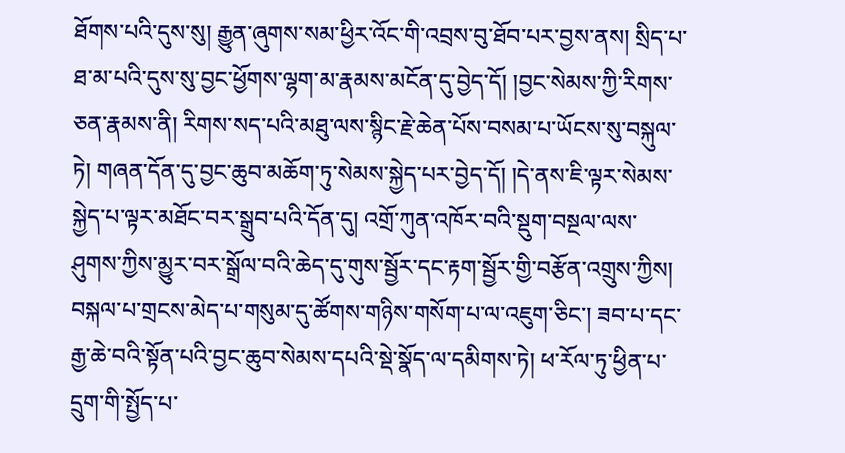ཐོགས་པའི་དུས་སུ། རྒྱུན་ཞུགས་སམ་ཕྱིར་འོང་གི་འབྲས་བུ་ཐོབ་པར་བྱས་ནས། སྲིད་པ་ཐ་མ་པའི་དུས་སུ་བྱང་ཕྱོགས་ལྷག་མ་རྣམས་མངོན་དུ་བྱེད་དོ། །བྱང་སེམས་ཀྱི་རིགས་ཅན་རྣམས་ནི། རིགས་སད་པའི་མཐུ་ལས་སྙིང་རྗེ་ཆེན་པོས་བསམ་པ་ཡོངས་སུ་བསྐུལ་ཏེ། གཞན་དོན་དུ་བྱང་ཆུབ་མཆོག་ཏུ་སེམས་སྐྱེད་པར་བྱེད་དོ། །དེ་ནས་ཇི་ལྟར་སེམས་སྐྱེད་པ་ལྟར་མཐོང་བར་སྒྲུབ་པའི་དོན་དུ། འགྲོ་ཀུན་འཁོར་བའི་སྡུག་བསྔལ་ལས་ཤུགས་ཀྱིས་མྱུར་བར་སྒྲོལ་བའི་ཆེད་དུ་གུས་སྦྱོར་དང་རྟག་སྦྱོར་གྱི་བརྩོན་འགྲུས་ཀྱིས། བསྐལ་པ་གྲངས་མེད་པ་གསུམ་དུ་ཚོགས་གཉིས་གསོག་པ་ལ་འཇུག་ཅིང་། ཟབ་པ་དང་རྒྱ་ཆེ་བའི་སྟོན་པའི་བྱང་ཆུབ་སེམས་དཔའི་སྡེ་སྣོད་ལ་དམིགས་ཏེ། ཕ་རོལ་ཏུ་ཕྱིན་པ་དྲུག་གི་སྤྱོད་པ་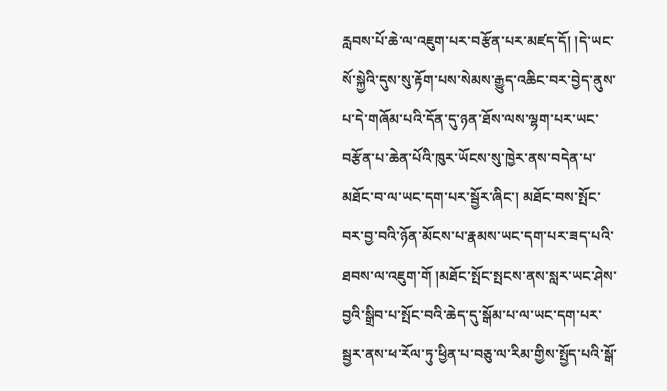རླབས་པོ་ཆེ་ལ་འཇུག་པར་བརྩོན་པར་མཛད་དོ། །དེ་ཡང་སོ་སྐྱེའི་དུས་སུ་རྟོག་པས་སེམས་རྒྱུད་འཆིང་བར་བྱེད་ནུས་པ་དེ་གཞོམ་པའི་དོན་དུ་ཉན་ཐོས་ལས་ལྷག་པར་ཡང་བརྩོན་པ་ཆེན་པོའི་ཁུར་ཡོངས་སུ་ཁྱེར་ནས་བདེན་པ་མཐོང་བ་ལ་ཡང་དག་པར་སྦྱོར་ཞིང་། མཐོང་བས་སྤོང་བར་བྱ་བའི་ཉོན་མོངས་པ་རྣམས་ཡང་དག་པར་ཟད་པའི་ཐབས་ལ་འཇུག་གོ །མཐོང་སྤོང་སྤངས་ནས་སླར་ཡང་ཤེས་བྱའི་སྒྲིབ་པ་སྤོང་བའི་ཆེད་དུ་སྒོམ་པ་ལ་ཡང་དག་པར་སྦྱར་ནས་ཕ་རོལ་ཏུ་ཕྱིན་པ་བཅུ་ལ་རིམ་གྱིས་སྤྱོད་པའི་སྒོ་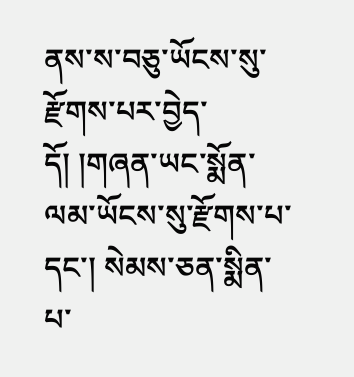ནས་ས་བཅུ་ཡོངས་སུ་རྫོགས་པར་བྱེད་དོ། །གཞན་ཡང་སྨོན་ལམ་ཡོངས་སུ་རྫོགས་པ་དང་། སེམས་ཅན་སྨིན་པ་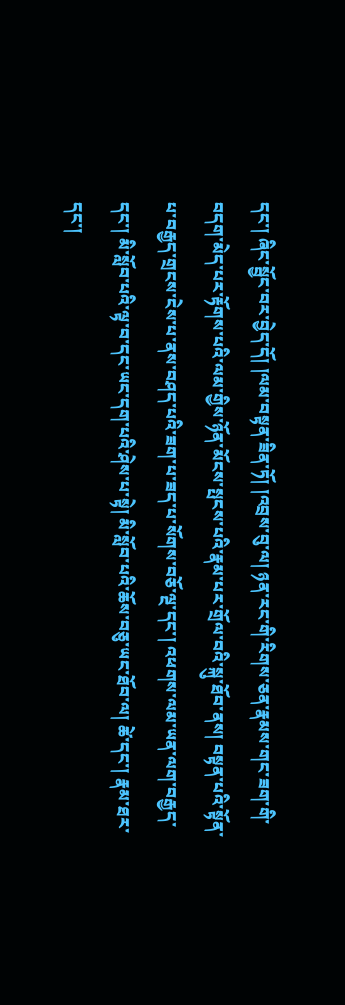དང་། ཞིང་སྦྱོང་བར་བྱེད་དོ། །ལམ་བསྟན་ཟིན་ཏོ། །འབྲས་བུ་ལ། ཉན་རང་གི་རིགས་ཅན་རྣམས་གང་ཟག་གི་བདག་མེད་པར་རྟོགས་པའི་ལམ་གྱིས་ཉོན་མོངས་སྤངས་པའི་རྣམ་པར་གྲོལ་བའི་སྐུ་ཐོབ་ནས། བསྟན་པའི་སྟོན་པ་བརྒྱད་གྲངས་ངེས་པ་ནས་བཤད་པའི་ཟག་པ་ཟད་པ་སོགས་བཅོ་ལྔ་དང་། འཕགས་ལམ་ཡན་ལག་བརྒྱད་དང་། མི་སློབ་པའི་ལྟ་བ་དང་ཡང་དག་པའི་ཤེས་པ་སྟེ། མི་སློབ་པའི་ཆོས་བཅུ་ཡང་ཐོབ་ལ། ཚེ་དང་། རྣམ་ཐར་དང་།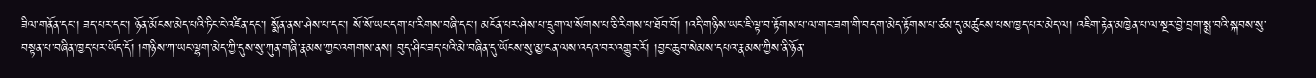ཟིལ་གནོན་དང་། ཟད་པར་དང་། ཉོན་མོངས་མེད་པའི་ཏིང་ངེ་འཛིན་དང་། སྨོན་ནས་ཤེས་པ་དང་། སོ་སོ་ཡང་དག་པ་རིགས་བཞི་དང་། མངོན་པར་ཤེས་པ་དྲུག་ལ་སོགས་པ་ཅི་རིགས་པ་ཐོབ་བོ། །འདི་གཉིས་ཡང་ཇི་ལྟ་བ་རྟོགས་པ་ལ་གང་ཟག་གི་བདག་མེད་རྟོགས་པ་ཙམ་དུ་མཚུངས་པས་ཁྱད་པར་མེད་ལ། འཇིག་རྟེན་མཁྱེན་པ་ལ་སྔར་བྱེ་བྲག་སྨྲ་བའི་སྐབས་སུ་བསྟན་པ་བཞིན་ཁྱད་པར་ཡོད་དོ། །གཉིས་ཀ་ཡང་ལྷག་མེད་ཀྱི་དུས་སུ་ཀུན་གཞི་རྣམས་ཀྱང་འགགས་ནས། བུད་ཤིང་ཟད་པའི་མེ་བཞིན་དུ་ཡོངས་སུ་མྱ་ངན་ལས་འདའ་བར་འགྱུར་རོ། །བྱང་ཆུབ་སེམས་དཔའ་རྣམས་ཀྱིས་ནི་ཉོན་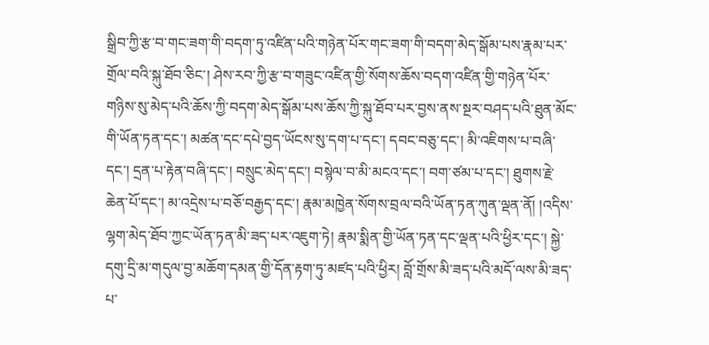སྒྲིབ་ཀྱི་རྩ་བ་གང་ཟག་གི་བདག་ཏུ་འཛིན་པའི་གཉེན་པོར་གང་ཟག་གི་བདག་མེད་སྒོམ་པས་རྣམ་པར་གྲོལ་བའི་སྐུ་ཐོབ་ཅིང་། ཤེས་རབ་ཀྱི་རྩ་བ་གཟུང་འཛིན་གྱི་སོགས་ཆོས་བདག་འཛིན་གྱི་གཉེན་པོར་གཉིས་སུ་མེད་པའི་ཆོས་ཀྱི་བདག་མེད་སྒོམ་པས་ཆོས་ཀྱི་སྐུ་ཐོབ་པར་བྱས་ནས་སྔར་བཤད་པའི་ཐུན་མོང་གི་ཡོན་ཏན་དང་། མཚན་དང་དཔེ་བྱད་ཡོངས་སུ་དག་པ་དང་། དབང་བཅུ་དང་། མི་འཇིགས་པ་བཞི་དང་། དྲན་པ་རྟེན་བཞི་དང་། བསྲུང་མེད་དང་། བསྙེལ་བ་མི་མངའ་དང་། བག་ཙམ་པ་དང་། ཐུགས་རྗེ་ཆེན་པོ་དང་། མ་འདྲེས་པ་བཅོ་བརྒྱད་དང་། རྣམ་མཁྱེན་སོགས་བྲལ་བའི་ཡོན་ཏན་ཀུན་ལྡན་ནོ། །འདིས་ལྷག་མེད་ཐོབ་ཀྱང་ཡོན་ཏན་མི་ཟད་པར་འཇུག་ཏེ། རྣམ་སྨིན་གྱི་ཡོན་ཏན་དང་ལྡན་པའི་ཕྱིར་དང་། སྐྱེ་དགུ་དྲི་མ་གདུལ་བྱ་མཆོག་དམན་གྱི་དོན་རྟག་ཏུ་མཛད་པའི་ཕྱིར། བློ་གྲོས་མི་ཟད་པའི་མདོ་ལས་མི་ཟད་པ་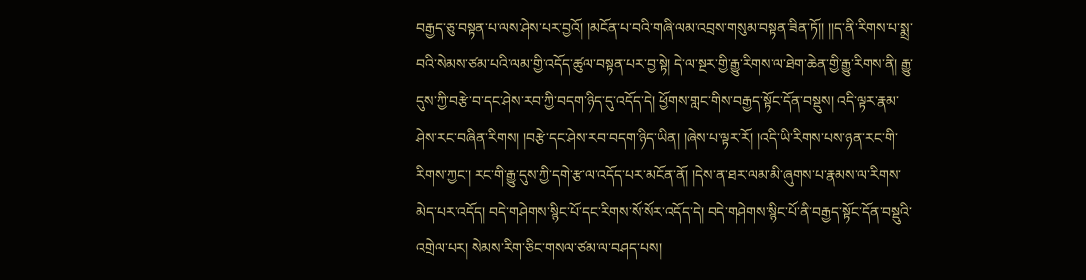བརྒྱད་ཅུ་བསྟན་པ་ལས་ཤེས་པར་བྱའོ། །མངོན་པ་བའི་གཞི་ལམ་འབྲས་གསུམ་བསྟན་ཟིན་ཏོ།། །།ད་ནི་རིགས་པ་སྨྲ་བའི་སེམས་ཙམ་པའི་ལམ་གྱི་འདོད་ཚུལ་བསྟན་པར་བྱ་སྟེ། དེ་ལ་སྔར་གྱི་རྒྱུ་རིགས་ལ་ཐེག་ཆེན་གྱི་རྒྱུ་རིགས་ནི། རྒྱུ་དུས་ཀྱི་བརྩེ་བ་དང་ཤེས་རབ་ཀྱི་བདག་ཉིད་དུ་འདོད་དེ། ཕྱོགས་གླང་གིས་བརྒྱད་སྟོང་དོན་བསྡུས། འདི་ལྟར་རྣམ་ཤེས་རང་བཞིན་རིགས། །བརྩེ་དང་ཤེས་རབ་བདག་ཉིད་ཡིན། །ཞེས་པ་ལྟར་རོ། །འདི་ཡི་རིགས་པས་ཉན་རང་གི་རིགས་ཀྱང་། རང་གི་རྒྱུ་དུས་ཀྱི་དགེ་རྩ་ལ་འདོད་པར་མངོན་ནོ། །དེས་ན་ཐར་ལམ་མི་ཞུགས་པ་རྣམས་ལ་རིགས་མེད་པར་འདོད། བདེ་གཤེགས་སྙིང་པོ་དང་རིགས་སོ་སོར་འདོད་དེ། བདེ་གཤེགས་སྙིང་པོ་ནི་བརྒྱད་སྟོང་དོན་བསྡུའི་འགྲེལ་པར། སེམས་རིག་ཅིང་གསལ་ཙམ་ལ་བཤད་པས།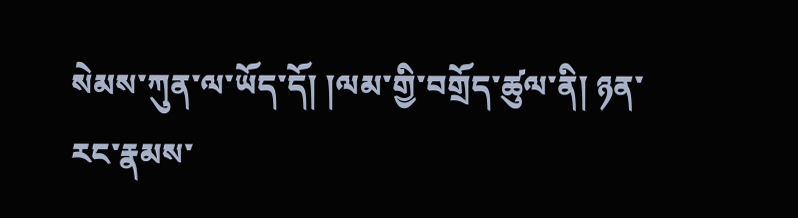སེམས་ཀུན་ལ་ཡོད་དོ། །ལམ་གྱི་བགྲོད་ཚུལ་ནི། ཉན་རང་རྣམས་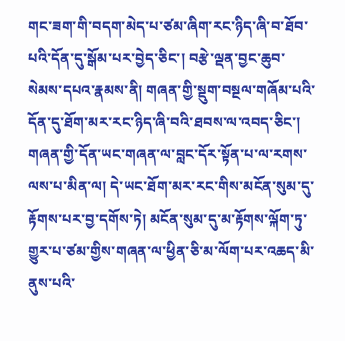གང་ཟག་གི་བདག་མེད་པ་ཙམ་ཞིག་རང་ཉིད་ཞི་བ་ཐོབ་པའི་དོན་དུ་སྒོམ་པར་བྱེད་ཅིང་། བརྩེ་ལྡན་བྱང་ཆུབ་སེམས་དཔའ་རྣམས་ནི། གཞན་གྱི་སྡུག་བསྔལ་གཞོམ་པའི་དོན་དུ་ཐོག་མར་རང་ཉིད་ཞི་བའི་ཐབས་ལ་འབད་ཅིང་། གཞན་གྱི་དོན་ཡང་གཞན་ལ་བླང་དོར་སྟོན་པ་ལ་རགས་ལས་པ་མིན་ལ། དེ་ཡང་ཐོག་མར་རང་གིས་མངོན་སུམ་དུ་རྟོགས་པར་བྱ་དགོས་ཏེ། མངོན་སུམ་དུ་མ་རྟོགས་ལྐོག་ཏུ་གྱུར་པ་ཙམ་གྱིས་གཞན་ལ་ཕྱིན་ཅི་མ་ལོག་པར་འཆད་མི་ནུས་པའི་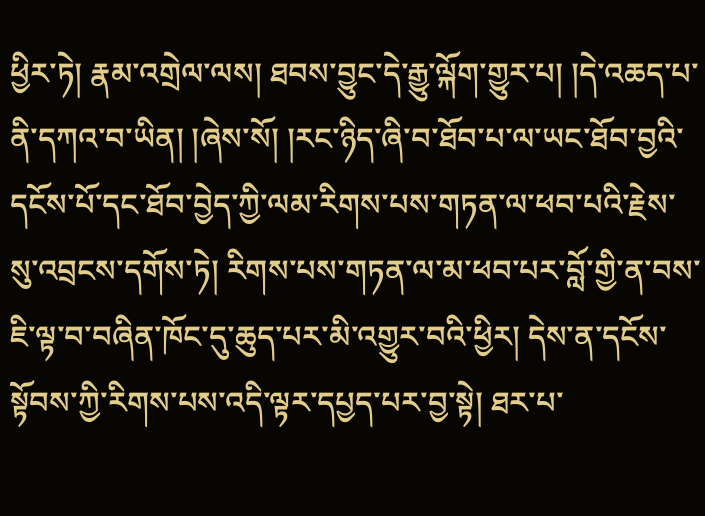ཕྱིར་ཏེ། རྣམ་འགྲེལ་ལས། ཐབས་བྱུང་དེ་རྒྱུ་ལྐོག་གྱུར་པ། །དེ་འཆད་པ་ནི་དཀའ་བ་ཡིན། །ཞེས་སོ། །རང་ཉིད་ཞི་བ་ཐོབ་པ་ལ་ཡང་ཐོབ་བྱའི་དངོས་པོ་དང་ཐོབ་བྱེད་ཀྱི་ལམ་རིགས་པས་གཏན་ལ་ཕབ་པའི་རྗེས་སུ་འབྲངས་དགོས་ཏེ། རིགས་པས་གཏན་ལ་མ་ཕབ་པར་བློ་གྱི་ན་བས་ཇི་ལྟ་བ་བཞིན་ཁོང་དུ་ཆུད་པར་མི་འགྱུར་བའི་ཕྱིར། དེས་ན་དངོས་སྟོབས་ཀྱི་རིགས་པས་འདི་ལྟར་དཔྱད་པར་བྱ་སྟེ། ཐར་པ་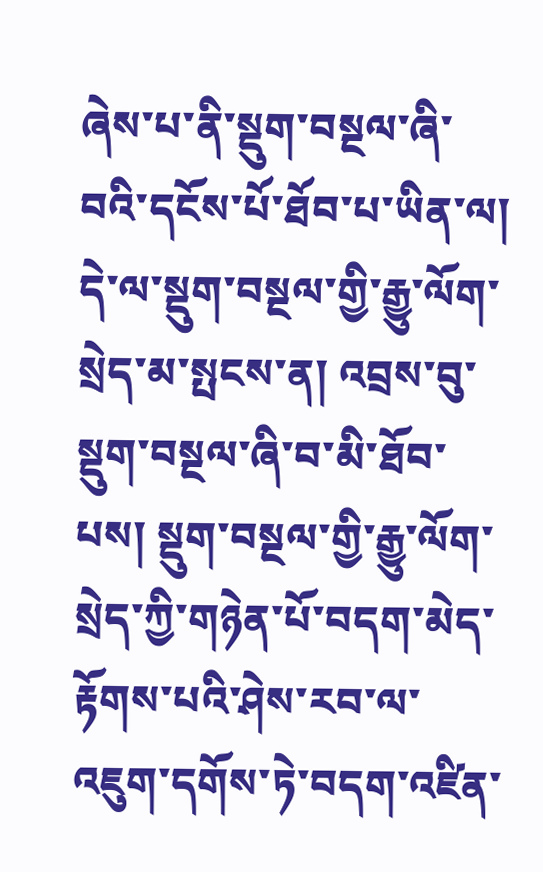ཞེས་པ་ནི་སྡུག་བསྔལ་ཞི་བའི་དངོས་པོ་ཐོབ་པ་ཡིན་ལ། དེ་ལ་སྡུག་བསྔལ་གྱི་རྒྱུ་ལོག་སྲེད་མ་སྤངས་ན། འབྲས་བུ་སྡུག་བསྔལ་ཞི་བ་མི་ཐོབ་པས། སྡུག་བསྔལ་གྱི་རྒྱུ་ལོག་སྲེད་ཀྱི་གཉེན་པོ་བདག་མེད་རྟོགས་པའི་ཤེས་རབ་ལ་འཇུག་དགོས་ཏེ་བདག་འཛིན་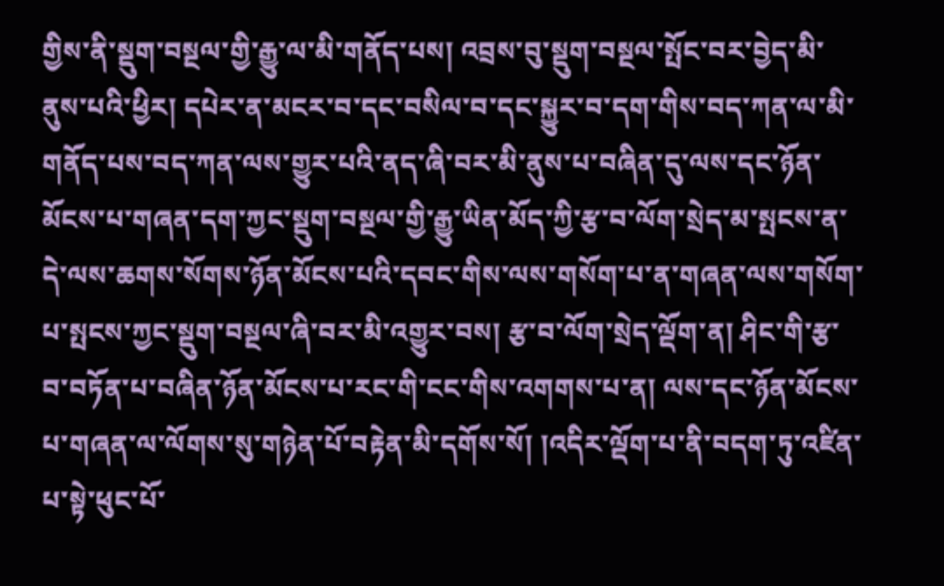གྱིས་ནི་སྡུག་བསྔལ་གྱི་རྒྱུ་ལ་མི་གནོད་པས། འབྲས་བུ་སྡུག་བསྔལ་སྤོང་བར་བྱེད་མི་ནུས་པའི་ཕྱིར། དཔེར་ན་མངར་བ་དང་བསིལ་བ་དང་སྐྱུར་བ་དག་གིས་བད་ཀན་ལ་མི་གནོད་པས་བད་ཀན་ལས་གྱུར་པའི་ནད་ཞི་བར་མི་ནུས་པ་བཞིན་དུ་ལས་དང་ཉོན་མོངས་པ་གཞན་དག་ཀྱང་སྡུག་བསྔལ་གྱི་རྒྱུ་ཡིན་མོད་ཀྱི་རྩ་བ་ལོག་སྲེད་མ་སྤངས་ན་དེ་ལས་ཆགས་སོགས་ཉོན་མོངས་པའི་དབང་གིས་ལས་གསོག་པ་ན་གཞན་ལས་གསོག་པ་སྤངས་ཀྱང་སྡུག་བསྔལ་ཞི་བར་མི་འགྱུར་བས། རྩ་བ་ལོག་སྲེད་ལྡོག་ན། ཤིང་གི་རྩ་བ་བཏོན་པ་བཞིན་ཉོན་མོངས་པ་རང་གི་ངང་གིས་འགགས་པ་ན། ལས་དང་ཉོན་མོངས་པ་གཞན་ལ་ལོགས་སུ་གཉེན་པོ་བརྟེན་མི་དགོས་སོ། །འདིར་ལྡོག་པ་ནི་བདག་ཏུ་འཛིན་པ་སྟེ་ཕུང་པོ་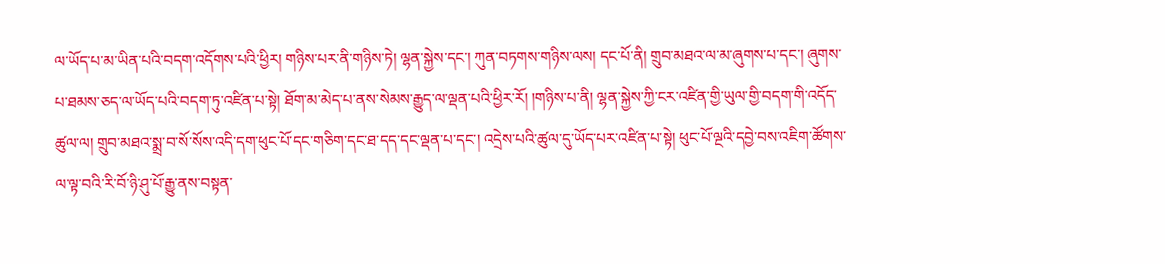ལ་ཡོད་པ་མ་ཡིན་པའི་བདག་འདོགས་པའི་ཕྱིར། གཉིས་པར་ནི་གཉིས་ཏེ། ལྷན་སྐྱེས་དང་། ཀུན་བཏགས་གཉིས་ལས། དང་པོ་ནི། གྲུབ་མཐའ་ལ་མ་ཞུགས་པ་དང་། ཞུགས་པ་ཐམས་ཅད་ལ་ཡོད་པའི་བདག་ཏུ་འཛིན་པ་སྟེ། ཐོག་མ་མེད་པ་ནས་སེམས་རྒྱུད་ལ་ལྡན་པའི་ཕྱིར་རོ། །གཉིས་པ་ནི། ལྷན་སྐྱེས་ཀྱི་ངར་འཛིན་གྱི་ཡུལ་གྱི་བདག་གི་འདོད་ཚུལ་ལ། གྲུབ་མཐའ་སྨྲ་བ་སོ་སོས་འདི་དག་ཕུང་པོ་དང་གཅིག་དང་ཐ་དད་དང་ལྡན་པ་དང་། འདྲེས་པའི་ཚུལ་དུ་ཡོད་པར་འཛིན་པ་སྟེ། ཕུང་པོ་ལྔའི་དབྱེ་བས་འཇིག་ཚོགས་ལ་ལྟ་བའི་རི་བོ་ཉི་ཤུ་པོ་རྒྱུ་ནས་བསྟན་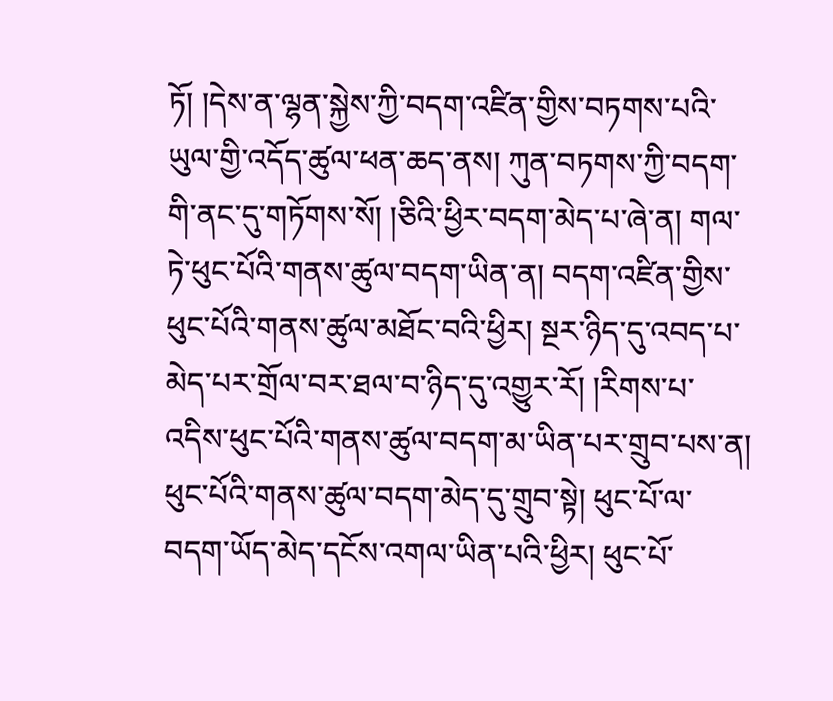ཏོ། །དེས་ན་ལྷན་སྐྱེས་ཀྱི་བདག་འཛིན་གྱིས་བཏགས་པའི་ཡུལ་གྱི་འདོད་ཚུལ་ཕན་ཆད་ནས། ཀུན་བཏགས་ཀྱི་བདག་གི་ནང་དུ་གཏོགས་སོ། །ཅིའི་ཕྱིར་བདག་མེད་པ་ཞེ་ན། གལ་ཏེ་ཕུང་པོའི་གནས་ཚུལ་བདག་ཡིན་ན། བདག་འཛིན་གྱིས་ཕུང་པོའི་གནས་ཚུལ་མཐོང་བའི་ཕྱིར། སྔར་ཉིད་དུ་འབད་པ་མེད་པར་གྲོལ་བར་ཐལ་བ་ཉིད་དུ་འགྱུར་རོ། །རིགས་པ་འདིས་ཕུང་པོའི་གནས་ཚུལ་བདག་མ་ཡིན་པར་གྲུབ་པས་ན། ཕུང་པོའི་གནས་ཚུལ་བདག་མེད་དུ་གྲུབ་སྟེ། ཕུང་པོ་ལ་བདག་ཡོད་མེད་དངོས་འགལ་ཡིན་པའི་ཕྱིར། ཕུང་པོ་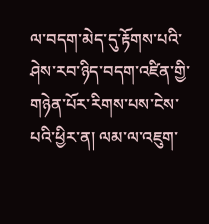ལ་བདག་མེད་དུ་རྟོགས་པའི་ཤེས་རབ་ཉིད་བདག་འཛིན་གྱི་གཉེན་པོར་རིགས་པས་ངེས་པའི་ཕྱིར་ན། ལམ་ལ་འཇུག་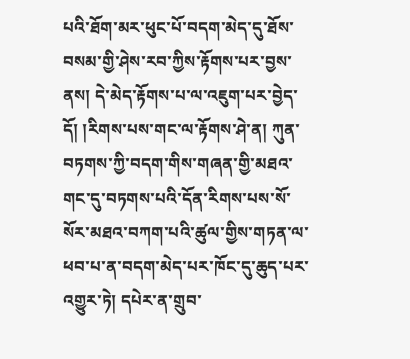པའི་ཐོག་མར་ཕུང་པོ་བདག་མེད་དུ་ཐོས་བསམ་གྱི་ཤེས་རབ་ཀྱིས་རྟོགས་པར་བྱས་ནས། དེ་མེད་རྟོགས་པ་ལ་འཇུག་པར་བྱེད་དོ། །རིགས་པས་གང་ལ་རྟོགས་ཤེ་ན། ཀུན་བཏགས་ཀྱི་བདག་གིས་གཞན་གྱི་མཐའ་གང་དུ་བཏགས་པའི་དོན་རིགས་པས་སོ་སོར་མཐའ་བཀག་པའི་ཚུལ་གྱིས་གཏན་ལ་ཕབ་པ་ན་བདག་མེད་པར་ཁོང་དུ་ཆུད་པར་འགྱུར་ཏེ། དཔེར་ན་གྲུབ་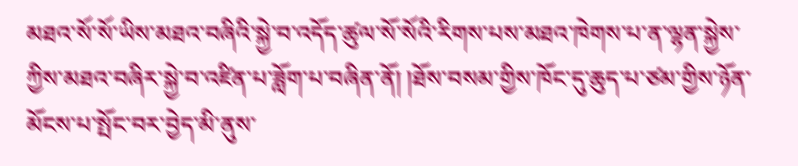མཐའ་སོ་སོ་ཡིས་མཐའ་བཞིའི་སྐྱེ་བ་འདོད་ཚུལ་སོ་སོའི་རིགས་པས་མཐའ་ཁེགས་པ་ན་ལྷན་སྐྱེས་ཀྱིས་མཐའ་བཞིར་སྐྱེ་བ་འཛིན་པ་ཟློག་པ་བཞིན་ནོ། །ཐོས་བསམ་གྱིས་ཁོང་དུ་ཆུད་པ་ཙམ་གྱིས་ཉོན་མོངས་པ་སྤོང་བར་བྱེད་མི་ནུས་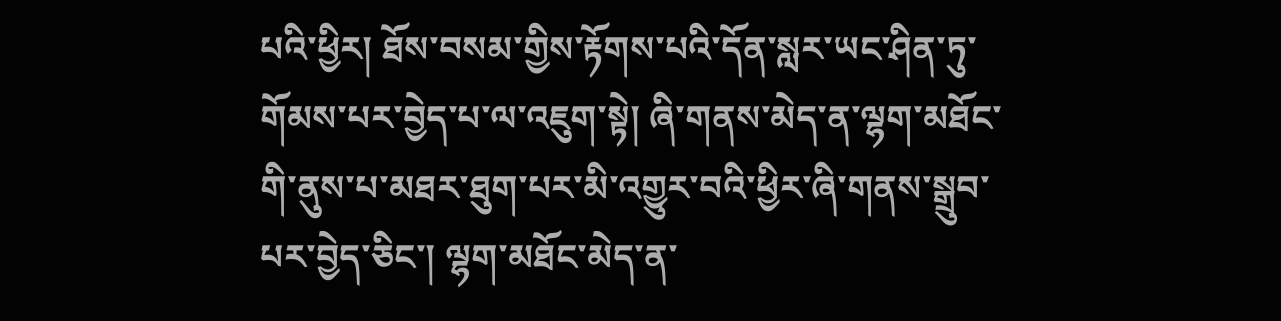པའི་ཕྱིར། ཐོས་བསམ་གྱིས་རྟོགས་པའི་དོན་སླར་ཡང་ཤིན་ཏུ་གོམས་པར་བྱེད་པ་ལ་འཇུག་སྟེ། ཞི་གནས་མེད་ན་ལྷག་མཐོང་གི་ནུས་པ་མཐར་ཐུག་པར་མི་འགྱུར་བའི་ཕྱིར་ཞི་གནས་སྒྲུབ་པར་བྱེད་ཅིང་། ལྷག་མཐོང་མེད་ན་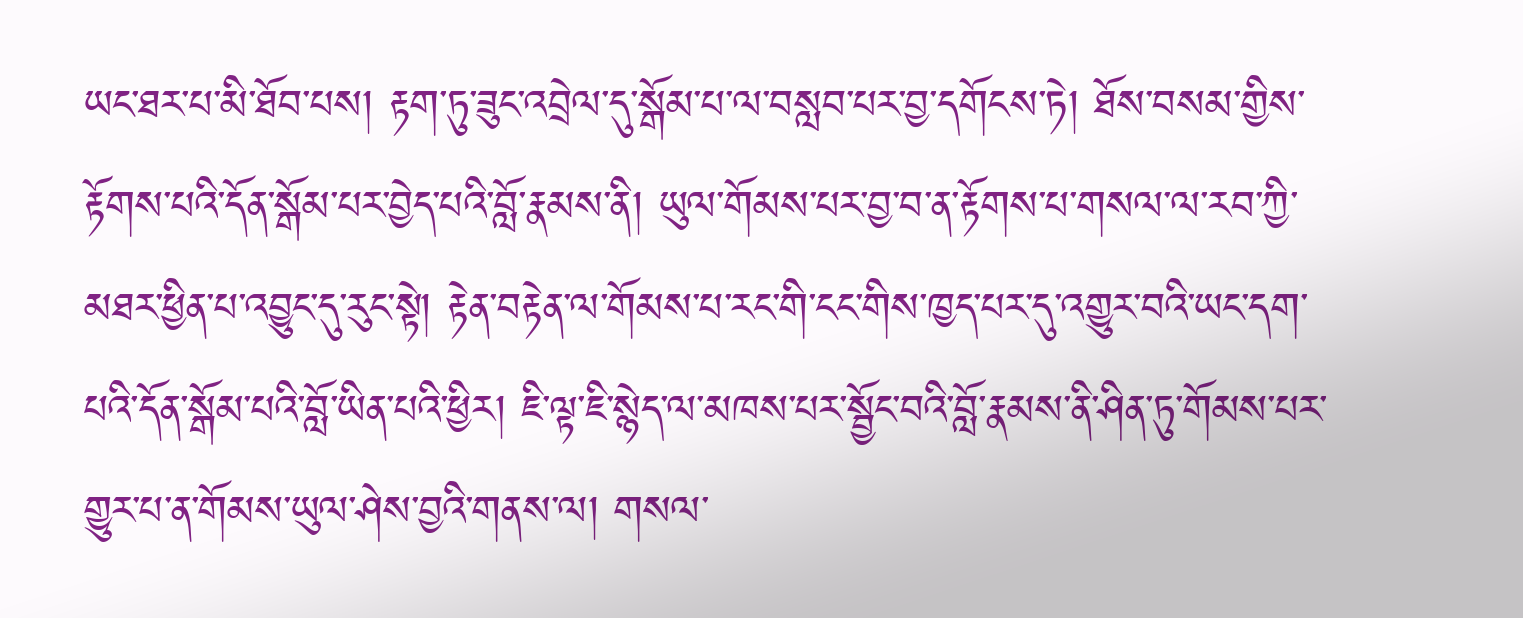ཡང་ཐར་པ་མི་ཐོབ་པས། རྟག་ཏུ་ཟུང་འབྲེལ་དུ་སྒོམ་པ་ལ་བསླབ་པར་བྱ་དགོངས་ཏེ། ཐོས་བསམ་གྱིས་རྟོགས་པའི་དོན་སྒོམ་པར་བྱེད་པའི་བློ་རྣམས་ནི། ཡུལ་གོམས་པར་བྱ་བ་ན་རྟོགས་པ་གསལ་ལ་རབ་ཀྱི་མཐར་ཕྱིན་པ་འབྱུང་དུ་རུང་སྟེ། རྟེན་བརྟེན་ལ་གོམས་པ་རང་གི་ངང་གིས་ཁྱད་པར་དུ་འགྱུར་བའི་ཡང་དག་པའི་དོན་སྒོམ་པའི་བློ་ཡིན་པའི་ཕྱིར། ཇི་ལྟ་ཇི་སྙེད་ལ་མཁས་པར་སྦྱོང་བའི་བློ་རྣམས་ནི་ཤིན་ཏུ་གོམས་པར་གྱུར་པ་ན་གོམས་ཡུལ་ཤེས་བྱའི་གནས་ལ། གསལ་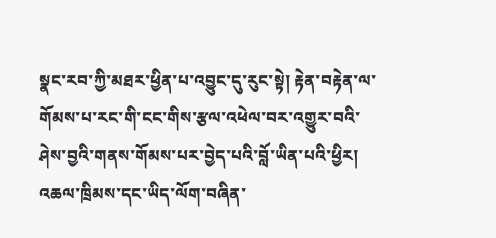སྣང་རབ་ཀྱི་མཐར་ཕྱིན་པ་འབྱུང་དུ་རུང་སྟེ། རྟེན་བརྟེན་ལ་གོམས་པ་རང་གི་ངང་གིས་རྩལ་འཕེལ་བར་འགྱུར་བའི་ཤེས་བྱའི་གནས་གོམས་པར་བྱེད་པའི་བློ་ཡིན་པའི་ཕྱིར། འཆལ་ཁྲིམས་དང་ཡིད་ལོག་བཞིན་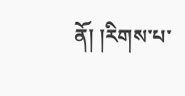ནོ། །རིགས་པ་